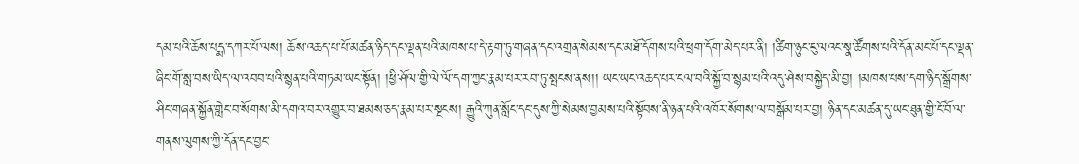དམ་པའི་ཆོས་པདྨ་དཀར་པོ་ལས། ཆོས་འཆད་པ་པོ་མཚན་ཉིད་དང་ལྡན་པའི་མཁས་པ་དེ་རྟག་ཏུ་གཞན་དང་འགྲན་སེམས་དང་མཐོ་དོགས་པའི་ཕྲག་དོག་མེད་པར་ནི། །ཚིག་ཉུང་ངུ་ལའང་སྣ་ཚོགས་པའི་དོན་མང་པོ་དང་ལྡན་ཞིང་གོ་སླ་བས་ཡིད་ལ་འབབ་པའི་སྙན་པའི་གཏམ་ཡང་སྟོན། །ཕྱི་ཤོལ་གྱི་ལེ་ལོ་དག་ཀྱང་རྣམ་པར་རབ་ཏུ་སྤངས་ནས།། ཡང་ཡང་འཆད་པར་ངལ་བའི་སྐྱོ་བ་སྙམ་པའི་འདུ་ཤེས་བསྐྱེད་མི་བྱ། །མཁས་པས་དག་ཉིད་སྒྲོགས་ཤིང་གཞན་སྐྱོན་གླེང་བ་སོགས་མི་དགའ་བར་འགྱུར་བ་ཐམས་ཅད་རྣམ་པར་སྔངས། རྒྱུའི་ཀུན་སློང་དང་དུས་ཀྱི་སེམས་བྱམས་པའི་སྟོབས་ནི་ཉན་པའི་འཁོར་སོགས་ལ་བསྒོམ་པར་བྱ། ཉིན་དང་མཚན་དུ་ཡང་ཐུན་གྱི་ངོ་བོ་ལ་གནས་ལུགས་ཀྱི་དོན་དང་བྱང་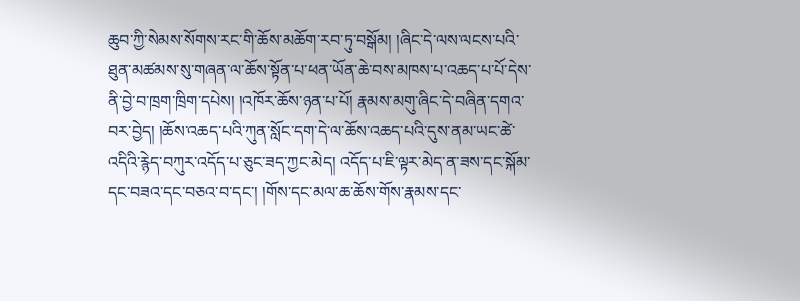ཆུབ་ཀྱི་སེམས་སོགས་རང་གི་ཆོས་མཆོག་རབ་ཏུ་བསྒོམ། །ཞིང་དེ་ལས་ལངས་པའི་ཐུན་མཚམས་སུ་གཞན་ལ་ཆོས་སྟོན་པ་ཕན་ཡོན་ཆེ་བས་མཁས་པ་འཆད་པ་པོ་དེས་ནི་བྱེ་བ་ཁྲག་ཁྲིག་དཔེས། །འཁོར་ཆོས་ཉན་པ་པོ། རྣམས་མགུ་ཞིང་དེ་བཞིན་དགའ་བར་བྱེད། །ཆོས་འཆད་པའི་ཀུན་སློང་དག་དེ་ལ་ཆོས་འཆད་པའི་དུས་ནམ་ཡང་ཚེ་འདིའི་རྙེད་བཀུར་འདོད་པ་ཅུང་ཟད་ཀྱང་མེད། འདོད་པ་ཇི་ལྟར་མེད་ན་ཟས་དང་སྐོམ་དང་བཟའ་དང་བཅའ་བ་དང་། །གོས་དང་མལ་ཆ་ཆོས་གོས་རྣམས་དང་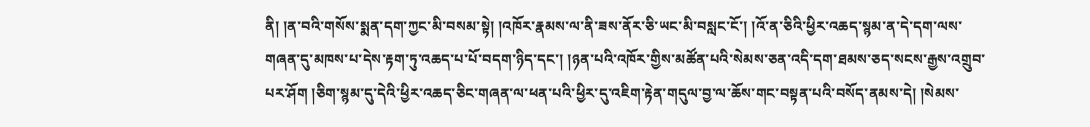ནི། །ན་བའི་གསོས་སྨན་དག་ཀྱང་མི་བསམ་སྟེ། །འཁོར་རྣམས་ལ་ནི་ཟས་ནོར་ཅི་ཡང་མི་བསླང་ངོ་། །འོ་ན་ཅིའི་ཕྱིར་འཆད་སྙམ་ན་དེ་དག་ལས་གཞན་དུ་མཁས་པ་དེས་རྟག་ཏུ་འཆད་པ་པོ་བདག་ཉིད་དང་། །ཉན་པའི་འཁོར་གྱིས་མཚོན་པའི་སེམས་ཅན་འདི་དག་ཐམས་ཅད་སངས་རྒྱས་འགྲུབ་པར་ཤོག །ཅིག་སྙམ་དུ་དེའི་ཕྱིར་འཆད་ཅིང་གཞན་ལ་ཕན་པའི་ཕྱིར་དུ་འཇིག་རྟེན་གདུལ་བྱ་ལ་ཆོས་གང་བསྟན་པའི་བསོད་ནམས་དེ། །སེམས་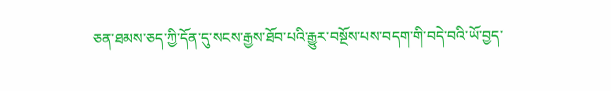ཅན་ཐམས་ཅད་ཀྱི་དོན་དུ་སངས་རྒྱས་ཐོབ་པའི་རྒྱུར་བསྔོས་པས་བདག་གི་བདེ་བའི་ཡོ་བྱད་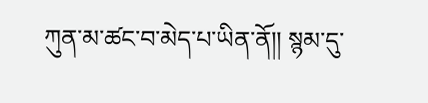ཀུན་མ་ཚང་བ་མེད་པ་ཡིན་ནོ།། སྙམ་དུ་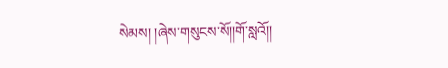སེམས། །ཞེས་གསུངས་སོ།།གོ་སླའོ།།